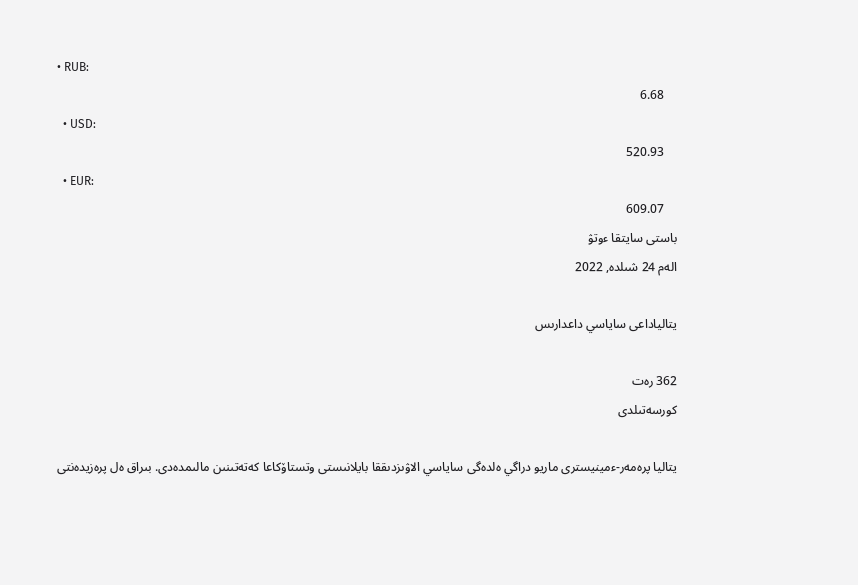• RUB:
    6.68
  • USD:
    520.93
  • EUR:
    609.07
باستى سايتقا ءوتۋ
الەم 24 شىلدە, 2022

يتالياداعى ساياسي داعدارىس

362 رەت
كورسەتىلدى

يتاليا پرەمەر-ءمينيسترى ماريو دراگي ەلدەگى ساياسي الاۋىزدىققا بايلانىستى وتستاۆكاعا كەتەتىنىن مالىمدەدى. بىراق ەل پرەزيدەنتى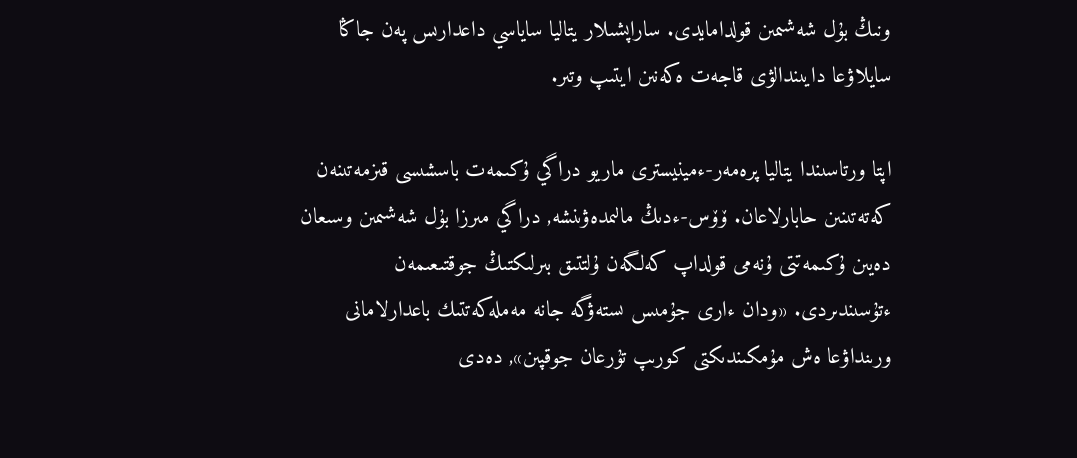ونىڭ بۇل شەشىمىن قولدامايدى. ساراپشىلار يتاليا ساياسي داعدارىس پەن جاڭا سايلاۋعا دايىندالۋى قاجەت ەكەنىن ايتىپ وتىر.

اپتا ورتاسىندا يتاليا پرەمەر-ءمينيسترى ماريو دراگي ۇكىمەت باسشىسى قىزمەتىنەن كەتەتىنىن حابارلاعان. ۆۆس-ءدىڭ مالىمدەۋىنشە, دراگي مىرزا بۇل شەشىمىن وسىعان دەيىن ۇكىمەتتى ۇنەمى قولداپ كەلگەن ۇلتتىق بىرلىكتىڭ جوقتىعىمەن ءتۇسىندىردى. «ودان ءارى جۇمىس ىستەۋگە جانە مەملەكەتتىك باعدارلامانى ورىنداۋعا ەش مۇمكىندىكتى كورىپ تۇرعان جوقپىن», دەدى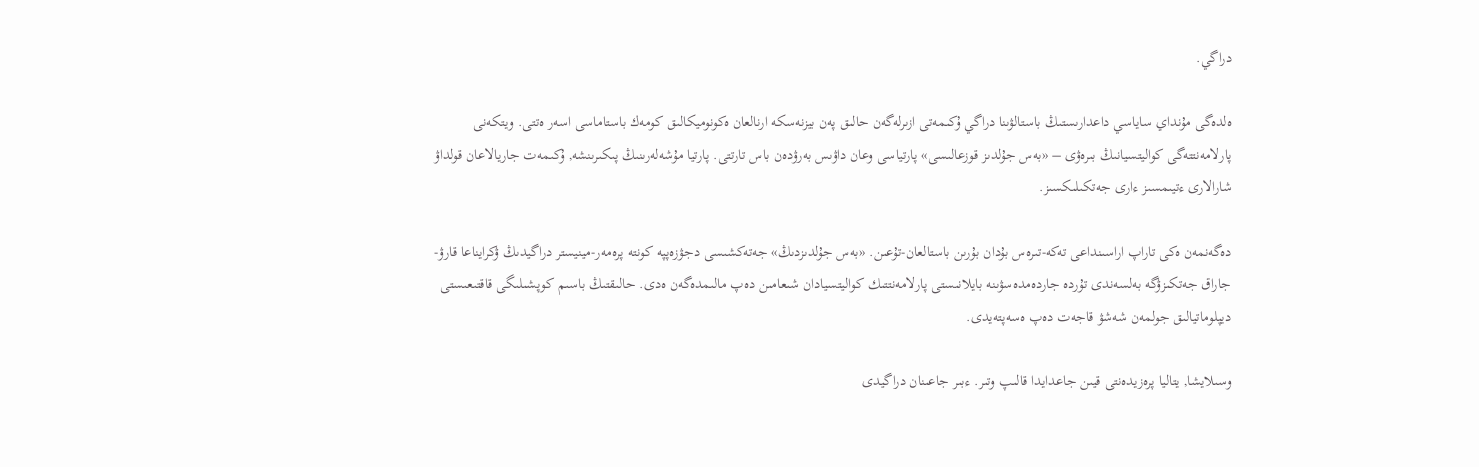دراگي.

ەلدەگى مۇنداي ساياسي داعدارىستىڭ باستالۋىنا دراگي ۇكىمەتى ازىرلەگەن حالىق پەن بيزنەسكە ارنالعان ەكونوميكالىق كومەك باستاماسى اسەر ەتتى. ويتكەنى پارلامەنتتەگى كواليتسيانىڭ بىرەۋى – «بەس جۇلدىز قوزعالىسى» پارتياسى وعان داۋىس بەرۋدەن باس تارتتى. پارتيا مۇشەلەرىنىڭ پىكىرىنشە, ۇكىمەت جاريالاعان قولداۋ شارالارى ءتيىمسىز ءارى جەتكىلىكسىز.

دەگەنمەن ەكى تاراپ اراسىنداعى تەكە-تىرەس بۇدان بۇرىن باستالعان-تۇعىن. «بەس جۇلدىزدىڭ» جەتەكشىسى دجۋزەپپە كونتە پرەمەر-مينيستر دراگيدىڭ ۋكرايناعا قارۋ-جاراق جەتكىزۋگە بەلسەندى تۇردە جاردەمدەسۋىنە بايلانىستى پارلامەنتتىك كواليتسيادان شىعامىن دەپ مالىمدەگەن ەدى. حالىقتىڭ باسىم كوپشىلىگى قاقتىعىستى ديپلوماتيالىق جولمەن شەشۋ قاجەت دەپ ەسەپتەيدى.

وسىلايشا, يتاليا پرەزيدەنتى قيىن جاعدايدا قالىپ وتىر. ءبىر جاعىنان دراگيدى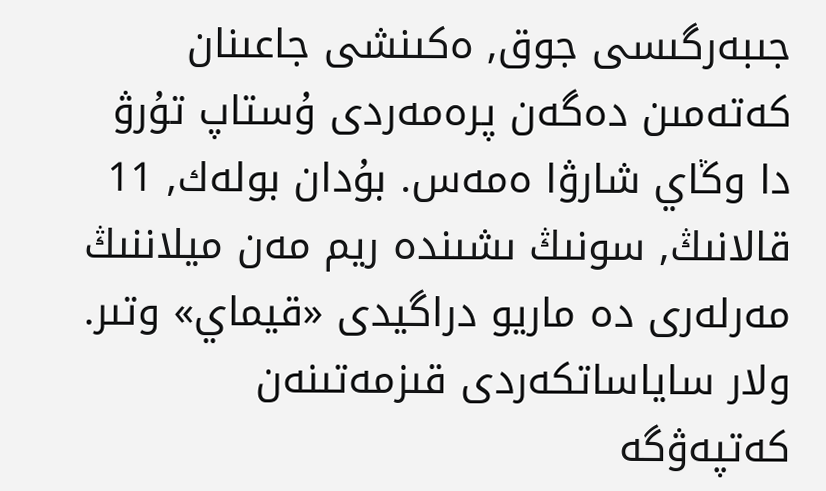جىبەرگىسى جوق, ەكىنشى جاعىنان كەتەمىن دەگەن پرەمەردى ۇستاپ تۇرۋ دا وڭاي شارۋا ەمەس. بۇدان بولەك, 11 قالانىڭ, سونىڭ ىشىندە ريم مەن ميلاننىڭ مەرلەرى دە ماريو دراگيدى «قيماي» وتىر. ولار ساياساتكەردى قىزمەتىنەن كەتپەۋگە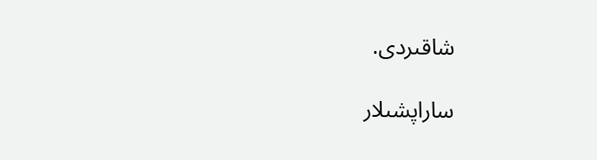شاقىردى.

ساراپشىلار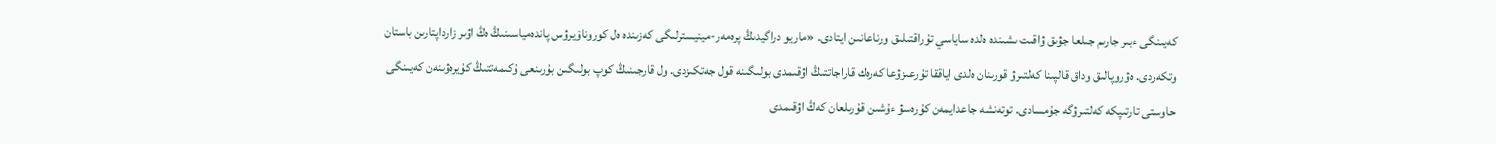كەيىنگى ءبىر جارىم جىلعا جۋىق ۋاقىت ىشىندە ەلدە ساياسي تۇراقتىلىق ورناعانىن ايتادى. «ماريو دراگيدىڭ پرەمەر-مينيسترلىگى كەزىندە ەل كوروناۆيرۋس پاندەمياسىنىڭ ەڭ اۋىر زارداپتارىن باستان وتكەردى. ەۋروپالىق وداق قالپىنا كەلتىرۋ قورىنان ەلدى اياققا تۇرعىزۋعا كەرەك قاراجاتتىڭ اۋقىمدى بولىگىنە قول جەتكىزدى. ول قارجىنىڭ كوپ بولىگىن بۇرىنعى ۇكىمەتتىڭ كۇيرەۋىنەن كەيىنگى حاوستى تارتىپكە كەلتىرۋگە جۇمسادى. توتەنشە جاعدايمەن كۇرەسۋ ءۇشىن قۇرىلعان كەڭ اۋقىمدى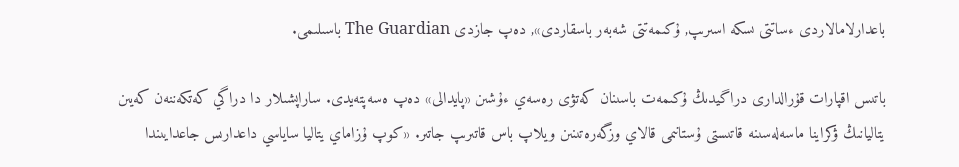باعدارلامالاردى ءساتتى ىسكە اسىرىپ, ۇكىمەتتى شەبەر باسقاردى», دەپ جازدى The Guardian باسىلىمى.

باتىس اقپارات قۇرالدارى دراگيدىڭ ۇكىمەت باسىنان كەتۋى رەسەي ءۇشىن «پايدالى» دەپ ەسەپتەيدى. ساراپشىلار دا دراگي كەتكەننەن كەيىن يتاليانىڭ ۋكراينا ماسەلەسىنە قاتىستى ۇستانىمى قالاي وزگەرەتىنىن ويلاپ باس قاتىرىپ جاتىر. «كوپ ۇزاماي يتاليا ساياسي داعدارىس جاعدايىندا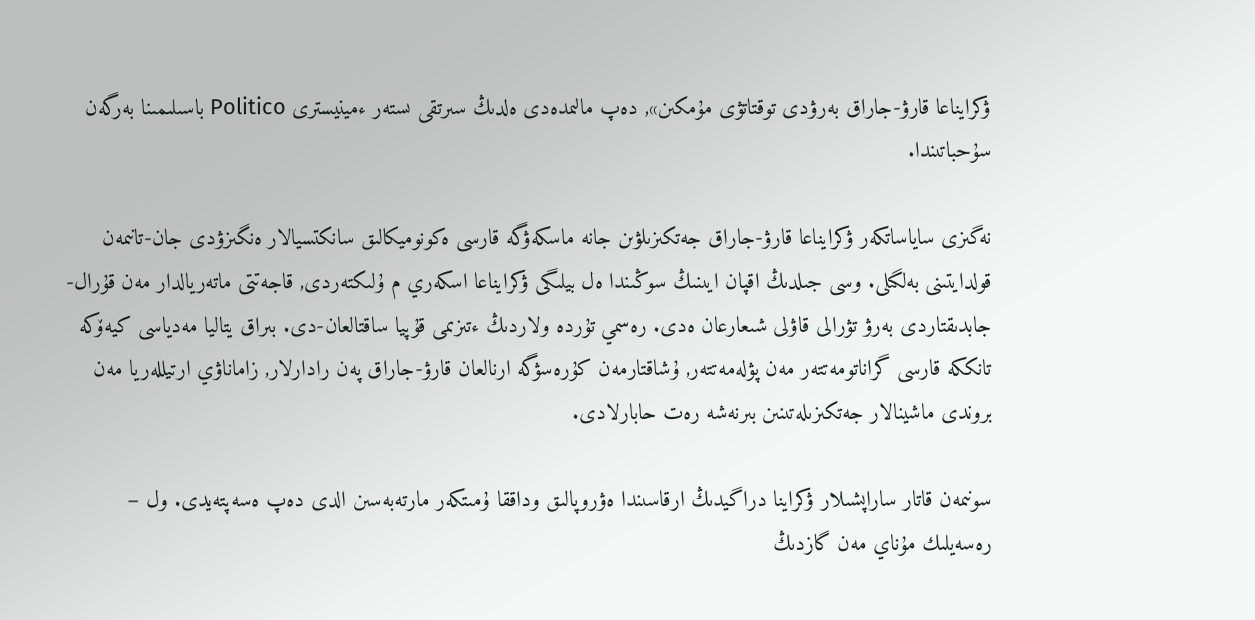ۋكرايناعا قارۋ-جاراق بەرۋدى توقتاتۋى مۇمكىن», دەپ مالىمدەدى ەلدىڭ سىرتقى ىستەر ءمينيسترى Politico باسىلىمىنا بەرگەن سۇحباتىندا.

نەگىزى ساياساتكەر ۋكرايناعا قارۋ-جاراق جەتكىزىلۋىن جانە ماسكەۋگە قارسى ەكونوميكالىق سانكتسيالار ەنگىزۋدى جان-تانىمەن قولدايتىنى بەلگىلى. وسى جىلدىڭ اقپان ايىنىڭ سوڭىندا ەل بيلىگى ۋكرايناعا اسكەري م ۇلىكتەردى, قاجەتتى ماتەريالدار مەن قۇرال-جابدىقتاردى بەرۋ تۋرالى قاۋلى شىعارعان ەدى. رەسمي تۇردە ولاردىڭ ءتىزىمى قۇپيا ساقتالعان-دى. بىراق يتاليا مەدياسى كيەۆكە تانككە قارسى گراناتومەتتەر مەن پۋلەمەتتەر, ۇشاقتارمەن كۇرەسۋگە ارنالعان قارۋ-جاراق پەن رادارلار, زاماناۋي ارتيللەريا مەن بروندى ماشينالار جەتكىزىلەتىنىن بىرنەشە رەت حابارلادى.

سونىمەن قاتار ساراپشىلار ۋكراينا دراگيدىڭ ارقاسىندا ەۋروپالىق وداققا ۇمىتكەر مارتەبەسىن الدى دەپ ەسەپتەيدى. ول – رەسەيلىك مۇناي مەن گازدىڭ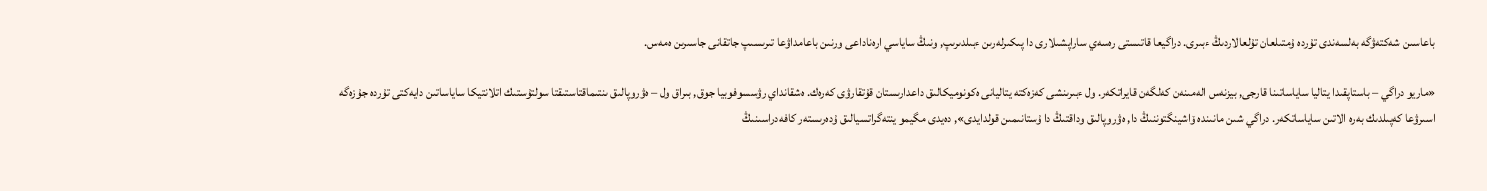باعاسىن شەكتەۋگە بەلسەندى تۇردە ۇمتىلعان تۇلعالاردىڭ ءبىرى. دراگيعا قاتىستى رەسەي ساراپشىلارى دا پىكىرلەرىن ءبىلدىرىپ, ونىڭ ساياسي ارەناداعى ورنىن باعامداۋعا تىرىسىپ جاتقانى جاسىرىن ەمەس.

«ماريو دراگي – باستاپقىدا يتاليا ساياساتىنا قارجى, بيزنەس الەمىنەن كەلگەن قايراتكەر. ول ءبىرىنشى كەزەكتە يتاليانى ەكونوميكالىق داعدارىستان قۇتقارۋى كەرەك. ەشقانداي رۋسسوفوبيا جوق, بىراق ول – ەۋروپالىق ىنتىماقتاستىقتا سولتۇستىك اتلانتيكا ساياساتىن دايەكتى تۇردە جۇزەگە اسىرۋعا كەپىلدىك بەرە الاتىن ساياساتكەر. دراگي شىن مانىندە ۆاشينگتوننىڭ دا, ەۋروپالىق وداقتىڭ دا ۇستانىمىن قولدايدى», دەيدى مگيمو ينتەگراتسيالىق ۇدەرىستەر كافەدراسىنىڭ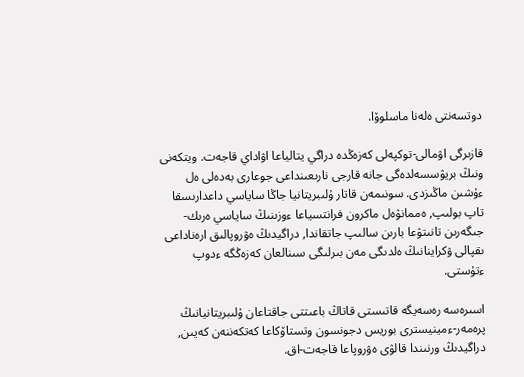دوتسەنتى ەلەنا ماسلوۆا.

قازىرگى اۋمالى-توكپەلى كەزەڭدە دراگي يتالياعا اۋاداي قاجەت. ويتكەنى ونىڭ بريۋسسەلدەگى جانە قارجى نارىعىنداعى جوعارى بەدەلى ەل ءۇشىن ماڭىزدى. سونىمەن قاتار ۇلىبريتانيا جاڭا ساياسي داعدارىسقا تاپ بولىپ, ەممانۋەل ماكرون فرانتسياعا ءوزىنىڭ ساياسي ەرىك-جىگەرىن تانىتۋعا بارىن سالىپ جاتقاندا, دراگيدىڭ ەۋروپالىق ارەناداعى ىقپالى ۋكراينانىڭ ەلدىگى مەن بىرلىگى سىنالعان كەزەڭگە ءدوپ ءتۇستى.

اسىرەسە رەسەيگە قاتىستى قاتاڭ باعىتتى جاقتاعان ۇلىبريتانيانىڭ پرەمەر-ءمينيسترى بوريس دجونسون وتستاۆكاعا كەتكەننەن كەيىن, دراگيدىڭ ورنىندا قالۋى ەۋروپاعا قاجەت-اق.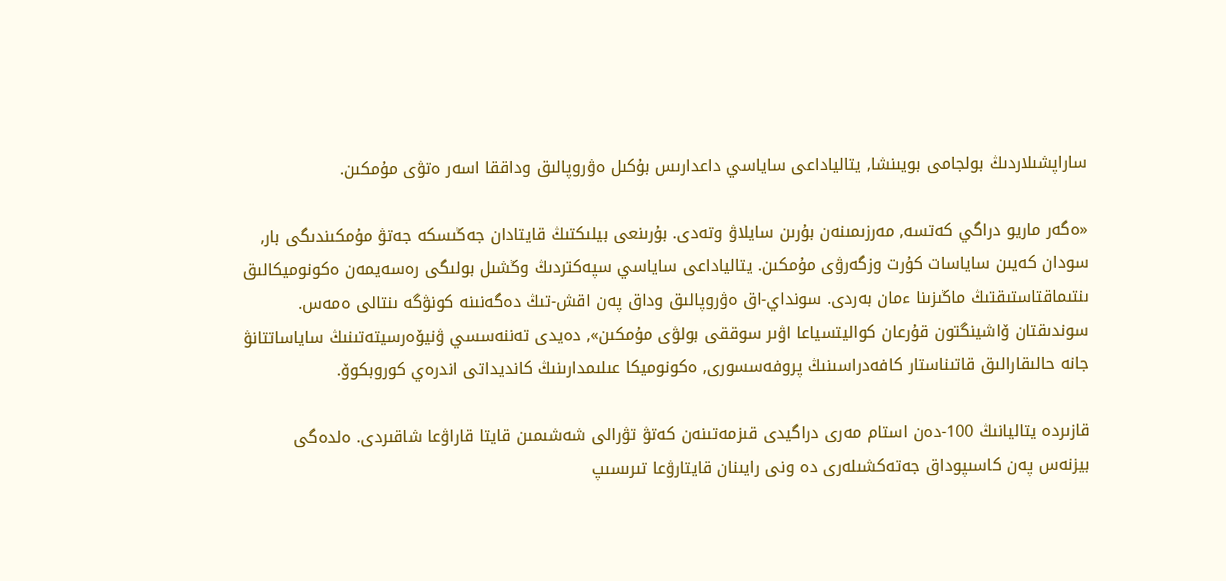ساراپشىلاردىڭ بولجامى بويىنشا, يتالياداعى ساياسي داعدارىس بۇكىل ەۋروپالىق وداققا اسەر ەتۋى مۇمكىن.

«ەگەر ماريو دراگي كەتسە, مەرزىمىنەن بۇرىن سايلاۋ وتەدى. بۇرىنعى بيلىكتىڭ قايتادان جەڭىسكە جەتۋ مۇمكىندىگى بار, سودان كەيىن ساياسات كۇرت وزگەرۋى مۇمكىن. يتالياداعى ساياسي سپەكتردىڭ وڭشىل بولىگى رەسەيمەن ەكونوميكالىق ىنتىماقتاستىقتىڭ ماڭىزىنا ءمان بەردى. سونداي-اق ەۋروپالىق وداق پەن اقش-تىڭ دەگەنىنە كونۋگە ىنتالى ەمەس. سوندىقتان ۆاشينگتون قۇرعان كواليتسياعا اۋىر سوققى بولۋى مۇمكىن», دەيدى تەننەسسي ۋنيۆەرسيتەتىنىڭ ساياساتتانۋ جانە حالىقارالىق قاتىناستار كافەدراسىنىڭ پروفەسسورى, ەكونوميكا عىلىمدارىنىڭ كانديداتى اندرەي كوروبكوۆ.

قازىردە يتاليانىڭ 100-دەن استام مەرى دراگيدى قىزمەتىنەن كەتۋ تۋرالى شەشىمىن قايتا قاراۋعا شاقىردى. ەلدەگى بيزنەس پەن كاسىپوداق جەتەكشىلەرى دە ونى رايىنان قايتارۋعا تىرىسىپ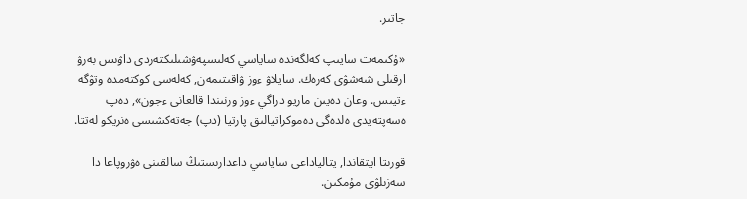جاتىر.

«ۇكىمەت سايىپ كەلگەندە ساياسي كەلىسپەۋشىلىكتەردى داۋىس بەرۋ ارقىلى شەشۋى كەرەك. سايلاۋ ءوز ۋاقىتىمەن, كەلەسى كوكتەمدە وتۋگە ءتيىس. وعان دەيىن ماريو دراگي ءوز ورنىندا قالعانى ءجون», دەپ ەسەپتەيدى ەلدەگى دەموكراتيالىق پارتيا (دپ) جەتەكشىسى ەنريكو لەتتا.

قورىتا ايتقاندا, يتالياداعى ساياسي داعدارىستىڭ سالقىنى ەۋروپاعا دا سەزىلۋى مۇمكىن.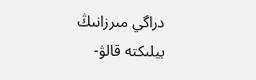دراگي مىرزانىڭ بيلىكتە قالۋ-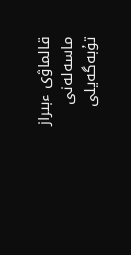قالماۋى ءبىراز ماسەلەنى تۇبەگەيلى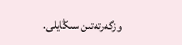وزگەرتەتىن سىڭايلى.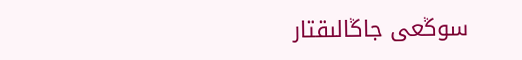سوڭعى جاڭالىقتار